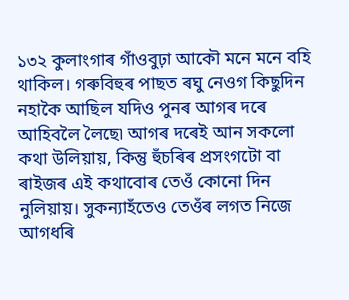১৩২ কুলাংগাৰ গাঁওবুঢ়া আকৌ মনে মনে বহি থাকিল। গৰুবিহুৰ পাছত ৰঘু নেওগ কিছুদিন নহাকৈ আছিল যদিও পুনৰ আগৰ দৰে আহিবলৈ লৈছে৷ আগৰ দৰেই আন সকলো কথা উলিয়ায়, কিন্তু হুঁচৰিৰ প্ৰসংগটো বা ৰাইজৰ এই কথাবোৰ তেওঁ কোনো দিন নুলিয়ায়। সুকন্যাহঁতেও তেওঁৰ লগত নিজে আগধৰি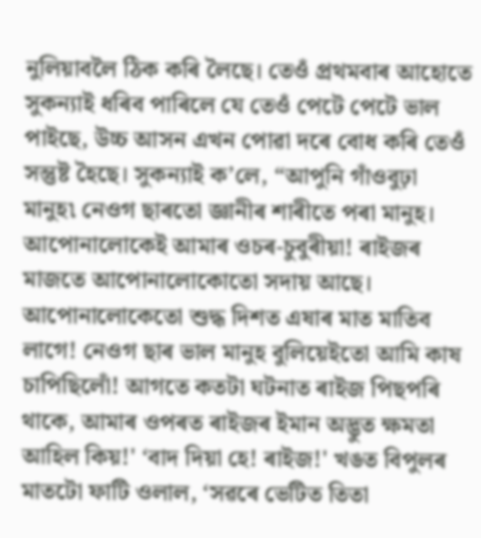নুলিয়াবলৈ ঠিক কৰি লৈছে। তেওঁ প্ৰথমবাৰ আহোতে সুকন্যাই ধৰিব পাৰিলে যে তেওঁ পেটে পেটে ভাল পাইছে, উচ্চ আসন এখন পোৱা দৰে বোধ কৰি তেওঁ সন্তুষ্ট হৈছে। সুকন্যাই ক’লে, “আপুনি গাঁওবুঢ়া মানুহ৷ নেওগ ছাৰতো জ্ঞানীৰ শাৰীতে পৰা মানুহ। আপোনালোকেই আমাৰ ওচৰ-চুবুৰীয়া! ৰাইজৰ মাজতে আপোনালোকোতো সদায় আছে। আপোনালোকেতো শুদ্ধ দিশত এষাৰ মাত মাতিব লাগে! নেওগ ছাৰ ভাল মানুহ বুলিয়েইতো আমি কাষ চাপিছিলোঁ! আগতে কতটা ঘটনাত ৰাইজ পিছপৰি থাকে, আমাৰ ওপৰত ৰাইজৰ ইমান অদ্ভুত ক্ষমতা আহিল কিয়!' ‘বাদ দিয়া হে! ৰাইজ!' খঙত বিপুলৰ মাতটো ফাটি ওলাল, ‘সৱৰে ভেটিত তিতা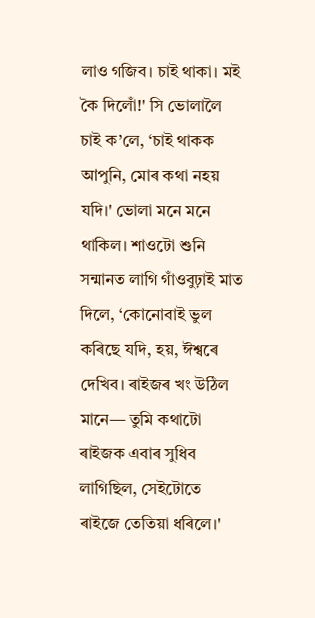লাও গজিব। চাই থাকা। মই কৈ দিলোঁ!' সি ভোলালৈ চাই ক’লে, ‘চাই থাকক আপুনি, মোৰ কথা নহয় যদি।' ভোলা মনে মনে থাকিল। শাওটো শুনি সন্মানত লাগি গাঁওবুঢ়াই মাত দিলে, ‘কোনোবাই ভুল কৰিছে যদি, হয়, ঈশ্বৰে দেখিব। ৰাইজৰ খং উঠিল মানে— তুমি কথাটো ৰাইজক এবাৰ সুধিব লাগিছিল, সেইটোতে ৰাইজে তেতিয়া ধৰিলে।'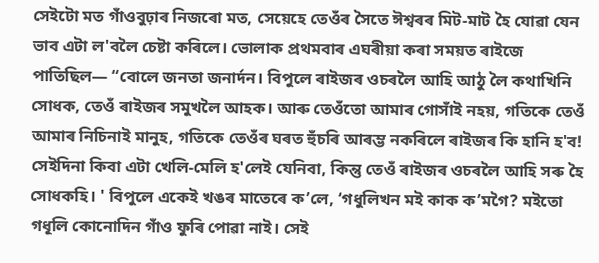সেইটো মত গাঁওবুঢ়াৰ নিজৰো মত, সেয়েহে তেওঁৰ সৈতে ঈশ্বৰৰ মিট-মাট হৈ যোৱা যেন ভাব এটা ল'বলৈ চেষ্টা কৰিলে। ভোলাক প্ৰথমবাৰ এঘৰীয়া কৰা সময়ত ৰাইজে পাতিছিল— “বোলে জনতা জনাৰ্দন। বিপুলে ৰাইজৰ ওচৰলৈ আহি আঠু লৈ কথাখিনি সোধক, তেওঁ ৰাইজৰ সমুখলৈ আহক। আৰু তেওঁতো আমাৰ গোসাঁই নহয়, গতিকে তেওঁ আমাৰ নিচিনাই মানুহ, গতিকে তেওঁৰ ঘৰত হুঁচৰি আৰম্ভ নকৰিলে ৰাইজৰ কি হানি হ'ব! সেইদিনা কিবা এটা খেলি-মেলি হ'লেই যেনিবা, কিন্তু তেওঁ ৰাইজৰ ওচৰলৈ আহি সৰু হৈ সোধকহি। ' বিপুলে একেই খঙৰ মাতেৰে ক’লে, ‘গধুলিখন মই কাক ক’মগৈ? মইতো গধূলি কোনোদিন গাঁও ফুৰি পোৱা নাই। সেই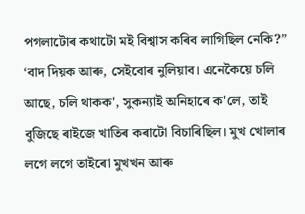পগলাটোৰ কথাটো মই বিশ্বাস কৰিব লাগিছিল নেকি?” ‘বাদ দিয়ক আৰু, সেইবোৰ নুলিয়াব। এনেকৈয়ে চলি আছে, চলি থাকক', সুকন্যাই অনিহাৰে ক'লে, তাই বুজিছে ৰাইজে খাতিৰ কৰাটো বিচাৰিছিল। মুখ খোলাৰ লগে লগে তাইৰো মুখখন আৰু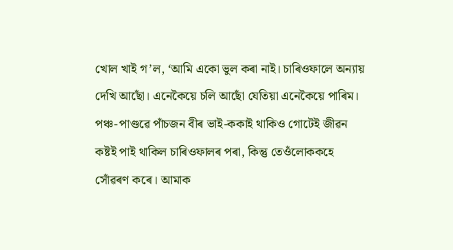খোল খাই গ’ল, ‘আমি একো ভুল কৰা নাই। চাৰিওফালে অন্যায় দেখি আছোঁ। এনেকৈয়ে চলি আছোঁ যেতিয়া এনেকৈয়ে পাৰিম। পঞ্চ-পাণ্ডৱে পাঁচজন বীৰ ভাই-ককাই থাকিও গোটেই জীৱন কষ্টই পাই থাকিল চাৰিওফালৰ পৰা, কিন্তু তেওঁলোককহে সোঁৱৰণ কৰে। আমাক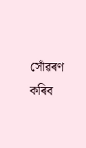সোঁৱৰণ কৰিব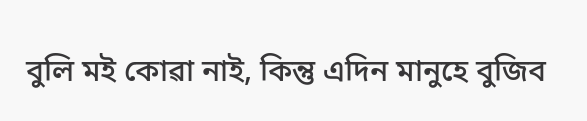বুলি মই কোৱা নাই, কিন্তু এদিন মানুহে বুজিব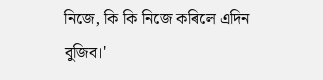নিজে, কি কি নিজে কৰিলে এদিন বুজিব।'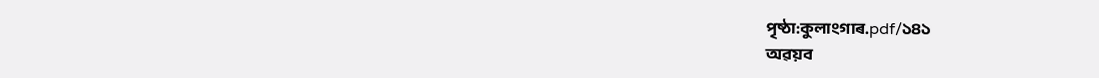পৃষ্ঠা:কুলাংগাৰ.pdf/১৪১
অৱয়ব